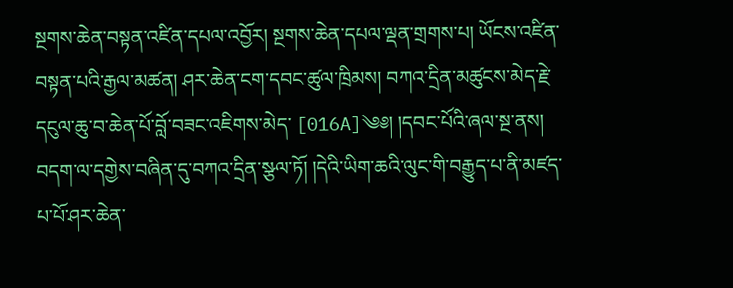སྔགས་ཆེན་བསྟན་འཛིན་དཔལ་འབྱོར། སྔགས་ཆེན་དཔལ་ལྡན་གྲགས་པ། ཡོངས་འཛིན་བསྟན་པའི་རྒྱལ་མཚན། ཤར་ཆེན་ངག་དབང་ཚུལ་ཁྲིམས། བཀའ་དྲིན་མཚུངས་མེད་རྗེ་དངུལ་ཆུ་བ་ཆེན་པོ་བློ་བཟང་འཇིགས་མེད་ [016A]༄༅། །དབང་པོའི་ཞལ་སྔ་ནས། བདག་ལ་དགྱེས་བཞིན་དུ་བཀའ་དྲིན་སྩལ་ཏོ། །དེའི་ཡིག་ཆའི་ལུང་གི་བརྒྱུད་པ་ནི་མཛད་པ་པོ་ཤར་ཆེན་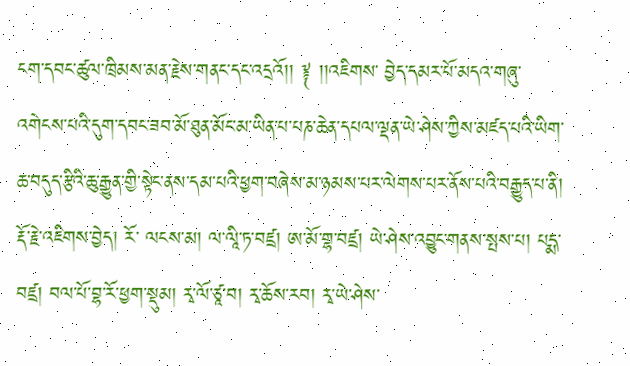ངག་དབང་ཚུལ་ཁྲིམས་མན་རྗེས་གནང་དང་འདྲའོ།། ༈ །།འཇིགས་ བྱེད་དམར་པོ་མདའ་གཞུ་འགེངས་པའི་དུག་དབང་ཟབ་མོ་ཐུན་མོང་མ་ཡིན་པ་པཎ་ཆེན་དཔལ་ལྡན་ཡེ་ཤེས་ཀྱིས་མཛད་པའི་ཡིག་ཆ་བདུད་རྩིའི་ཆུ་རྒྱུན་གྱི་སྟེང་ནས་དམ་པའི་ཕྱག་བཞེས་མ་ཉམས་པར་ལེགས་པར་ནོས་པའི་བརྒྱུད་པ་ནི། རྡོ་རྗེ་འཇིགས་བྱེད། རོ་ ལངས་མ། ལ་ལཱི་ཏ་བཛྲ། ཨ་མོ་གྷ་བཛྲ། ཡེ་ཤེས་འབྱུང་གནས་སྤས་པ། པདྨ་བཛྲ། བལ་པོ་བྷ་རོ་ཕྱག་སྡུམ། རྭ་ལོ་ཙཱ་བ། རྭ་ཆོས་རབ། རྭ་ཡེ་ཤེས་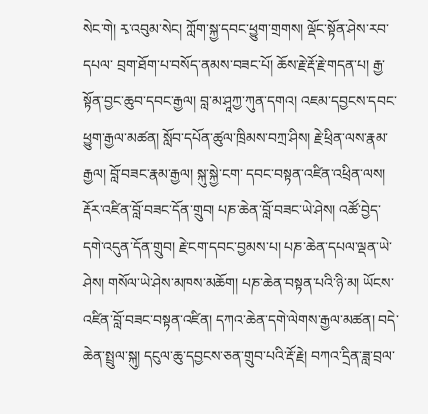སེང་གེ། རྭ་འབུམ་སེང། ཀློག་སྐྱ་དབང་ཕྱུག་གྲགས། ལྡོང་སྟོན་ཤེས་རབ་དཔལ་ བྲག་ཐོག་པ་བསོད་ནམས་བཟང་པོ། ཆོས་རྗེ་རྡོ་རྗེ་གདན་པ། རྒྱ་སྟོན་བྱང་ཆུབ་དབང་རྒྱལ། བླ་མ་ཤཱཀྱ་ཀུན་དགའ། འཇམ་དབྱངས་དབང་ཕྱུག་རྒྱལ་མཚན། སློབ་དཔོན་ཚུལ་ཁྲིམས་བཀྲ་ཤིས། རྗེ་ཕྲིན་ལས་རྣམ་རྒྱལ། བློ་བཟང་རྣམ་རྒྱལ། སྐུ་སྐྱེ་ངག་ དབང་བསྟན་འཛིན་འཕྲིན་ལས། རྡོར་འཛིན་བློ་བཟང་དོན་གྲུབ། པཎ་ཆེན་བློ་བཟང་ཡེ་ཤེས། འཚོ་བྱེད་དགེ་འདུན་དོན་གྲུབ། རྗེ་ངག་དབང་བྱམས་པ། པཎ་ཆེན་དཔལ་ལྡན་ཡེ་ཤེས། གསོལ་ཡེ་ཤེས་མཁས་མཆོག། པཎ་ཆེན་བསྟན་པའི་ཉི་མ། ཡོངས་ འཛིན་བློ་བཟང་བསྟན་འཛིན། དཀའ་ཆེན་དགེ་ལེགས་རྒྱལ་མཚན། བདེ་ཆེན་སྤྲུལ་སྐུ། དངུལ་ཆུ་དབྱངས་ཅན་གྲུབ་པའི་རྡོ་རྗེ། བཀའ་དྲིན་ཟླ་བྲལ་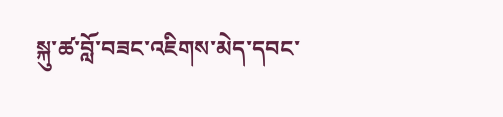སྐུ་ཚ་བློ་བཟང་འཇིགས་མེད་དབང་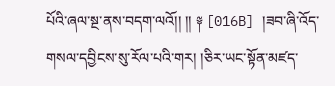པོའི་ཞལ་སྔ་ནས་བདག་ལའོ།། །། ༈ [016B] །ཟབ་ཞི་འོད་གསལ་དབྱིངས་སུ་རོལ་པའི་གར། །ཅིར་ཡང་སྟོན་མཛད་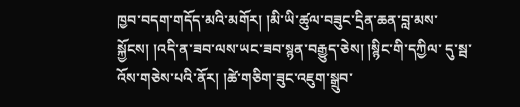ཁྱབ་བདག་གདོད་མའི་མགོར། །མི་ཡི་ཚུལ་བཟུང་དྲིན་ཆན་བླ་མས་སྐྱོངས། །འདི་ན་ཟབ་ལས་ཡང་ཟབ་སྙན་བརྒྱུད་ཅེས། །སྙིང་གི་དཀྱིལ་ དུ་སྦ་འོས་གཅེས་པའི་ནོར། །ཚེ་གཅིག་ཟུང་འཇུག་སྒྲུབ་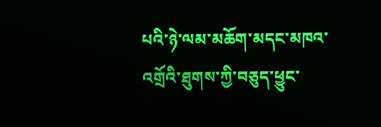པའི་ཉེ་ལམ་མཆོག་མདང་མཁའ་འགྲོའི་ཐུགས་ཀྱི་བཅུད་ཕྱུང་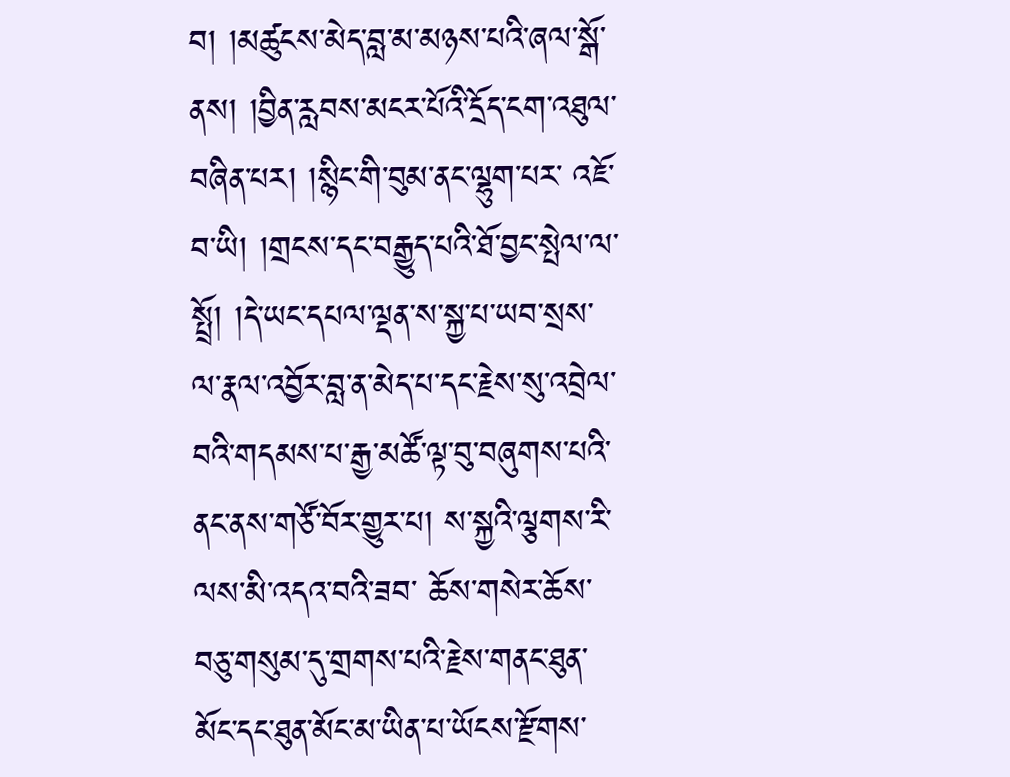བ། །མཚུངས་མེད་བླ་མ་མཉས་པའི་ཞལ་སྒོ་ནས། །བྱིན་རླབས་མངར་པོའི་དྲོད་ངག་འཐུལ་བཞིན་པར། །སྙིང་གི་བུམ་ནང་ལྷུག་པར་ འཇོ་བ་ཡི། །གྲངས་དང་བརྒྱུད་པའི་ཐོ་བྱང་སྤེལ་ལ་སྤྲོ། །དེ་ཡང་དཔལ་ལྡན་ས་སྐྱ་པ་ཡབ་སྲས་ལ་རྣལ་འབྱོར་བླ་ན་མེད་པ་དང་རྗེས་སུ་འབྲེལ་བའི་གདམས་པ་རྒྱ་མཚོ་ལྟ་བུ་བཞུགས་པའི་ནང་ནས་གཙོ་བོར་གྱུར་པ། ས་སྐྱའི་ལྕགས་རི་ལས་མི་འདའ་བའི་ཟབ་ ཆོས་གསེར་ཆོས་བཅུ་གསུམ་དུ་གྲགས་པའི་རྗེས་གནང་ཐུན་མོང་དང་ཐུན་མོང་མ་ཡིན་པ་ཡོངས་རྫོགས་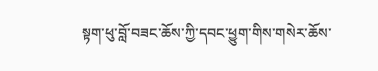སྟག་ཕུ་བློ་བཟང་ཆོས་ཀྱི་དབང་ཕྱུག་གིས་གསེར་ཆོས་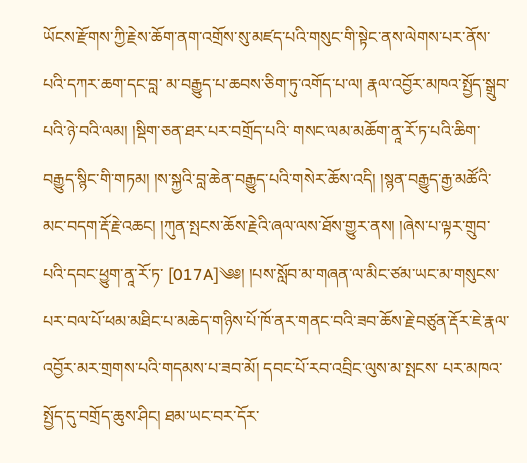ཡོངས་རྫོགས་ཀྱི་རྗེས་ཆོག་ནག་འགྲོས་སུ་མཛད་པའི་གསུང་གི་སྟེང་ནས་ལེགས་པར་ནོས་པའི་དཀར་ཆག་དང་བླ་ མ་བརྒྱུད་པ་ཆབས་ཅིག་ཏུ་འགོད་པ་ལ། རྣལ་འབྱོར་མཁའ་སྤྱོད་སྒྲུབ་པའི་ཉེ་བའི་ལམ། །སྡིག་ཅན་ཐར་པར་བགྲོད་པའི་ གསང་ལམ་མཆོག་ནཱ་རོ་ཏ་པའི་ཆིག་བརྒྱུད་སྙིང་གི་གཏམ། །ས་སྐྱའི་བླ་ཆེན་བརྒྱུད་པའི་གསེར་ཆོས་འདི། །སྙན་བརྒྱུད་རྒྱ་མཚོའི་མང་བདག་རྡོ་རྗེ་འཆང། །ཀུན་སྤངས་ཆོས་རྗེའི་ཞལ་ལས་ཐོས་གྱུར་ནས། །ཞེས་པ་ལྟར་གྲུབ་པའི་དབང་ཕྱུག་ནཱ་རོ་ཏ་ [017A]༄༅། །པས་སློབ་མ་གཞན་ལ་མིང་ཙམ་ཡང་མ་གསུངས་པར་བལ་པོ་ཕམ་མཐིང་པ་མཆེད་གཉིས་པོ་ཁོ་ནར་གནང་བའི་ཟབ་ཆོས་རྗེ་བཙུན་རྡོར་ཇེ་རྣལ་འབྱོར་མར་གྲགས་པའི་གདམས་པ་ཟབ་མོ། དབང་པོ་རབ་འབྲིང་ལུས་མ་སྤངས་ པར་མཁའ་སྤྱོད་དུ་བགྲོད་ཆུས་ཤིང། ཐམ་ཡང་བར་དོར་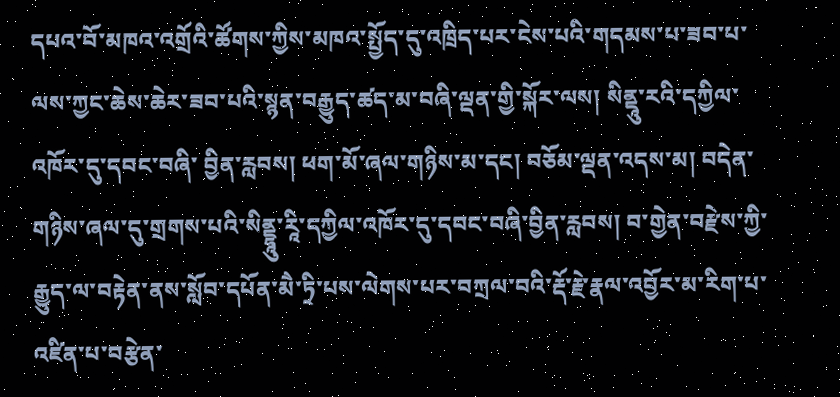དཔའ་བོ་མཁའ་འགྲོའི་ཚོགས་ཀྱིས་མཁའ་སྤྱོད་དུ་འཁྲིད་པར་ངེས་པའི་གདམས་པ་ཟབ་པ་ལས་ཀྱང་ཆེས་ཆེར་ཟབ་པའི་སྙན་བརྒྱུད་ཚད་མ་བཞི་ལྡན་གྱི་སྐོར་ལས། སིནྡཱུ་རའི་དཀྱིལ་འཁོར་དུ་དབང་བཞི་ བྱིན་རླབས། ཕག་མོ་ཞལ་གཉིས་མ་དང། བཅོམ་ལྡན་འདས་མ། བདེན་གཉིས་ཞལ་དུ་གྲགས་པའི་སིནྡྷཱུ་རཱི་དཀྱིལ་འཁོར་དུ་དབང་བཞི་བྱིན་རླབས། བ་གྱེན་བརྫེས་ཀྱི་རྒྱུད་ལ་བརྟེན་ནས་སློབ་དཔོན་མཻ་ཏྲི་པས་ལེགས་པར་བཀྲལ་བའི་རྡོ་རྗེ་རྣལ་འབྱོར་མ་རིག་པ་འཛིན་པ་བརྩེན་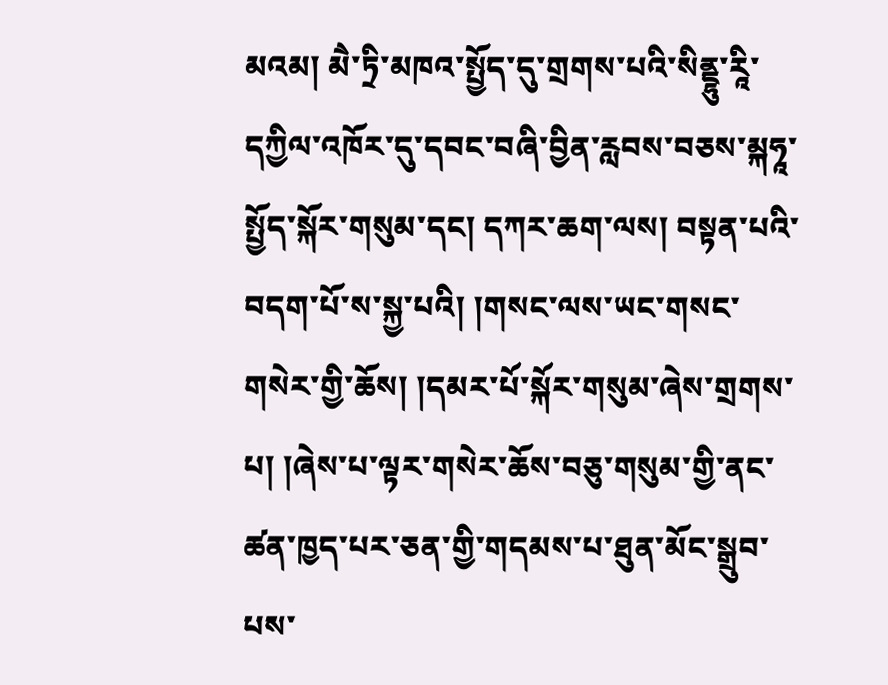མའམ། མཻ་ཏྲི་མཁའ་སྤྱོད་དུ་གྲགས་པའི་སིནྡྷུ་རཱི་དཀྱིལ་འཁོར་དུ་དབང་བཞི་བྱིན་རླབས་བཅས་མྐཧཱ་སྤྱོད་སྐོར་གསུམ་དང། དཀར་ཆག་ལས། བསྟན་པའི་བདག་པོ་ས་སྐྱ་པའི། །གསང་ལས་ཡང་གསང་གསེར་གྱི་ཆོས། །དམར་པོ་སྐོར་གསུམ་ཞེས་གྲགས་པ། །ཞེས་པ་ལྟར་གསེར་ཆོས་བཅུ་གསུམ་གྱི་ནང་ཚན་ཁྱད་པར་ཅན་གྱི་གདམས་པ་ཐུན་མོང་སྒྲུབ་པས་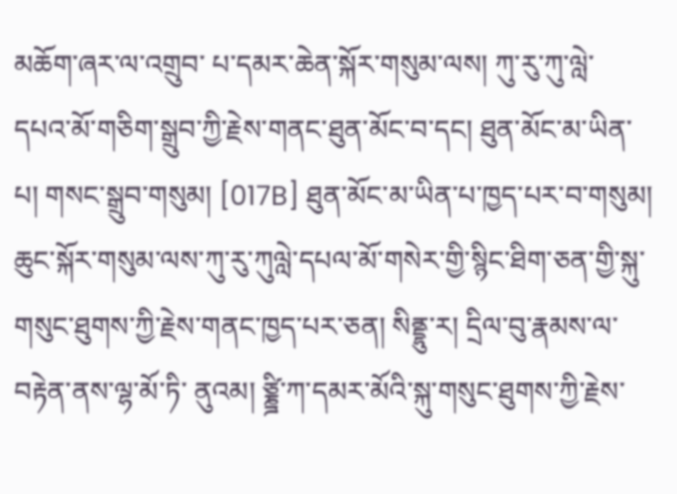མཆོག་ཞར་ལ་འགྲུབ་ པ་དམར་ཆེན་སྐོར་གསུམ་ལས། ཀུ་རུ་ཀུ་ལླེ་དཔའ་མོ་གཅིག་སྒྲུབ་ཀྱི་རྗེས་གནང་ཐུན་མོང་བ་དང། ཐུན་མོང་མ་ཡིན་པ། གསང་སྒྲུབ་གསུམ། [017B] ཐུན་མོང་མ་ཡིན་པ་ཁྱད་པར་བ་གསུམ། ཆུང་སྐོར་གསུམ་ལས་ཀུ་རུ་ཀུལླེ་དཔལ་མོ་གསེར་གྱི་སྙིང་ཐིག་ཅན་གྱི་སྐུ་གསུང་ཐུགས་ཀྱི་རྗེས་གནང་ཁྱད་པར་ཅན། སིནྡྷུ་ར། དྲིལ་བུ་རྣམས་ལ་བརྟེན་ནས་ལྷ་མོ་ཏི་ ནུའམ། ཙྞྜི་ཀ་དམར་མོའི་སྐུ་གསུང་ཐུགས་ཀྱི་རྗེས་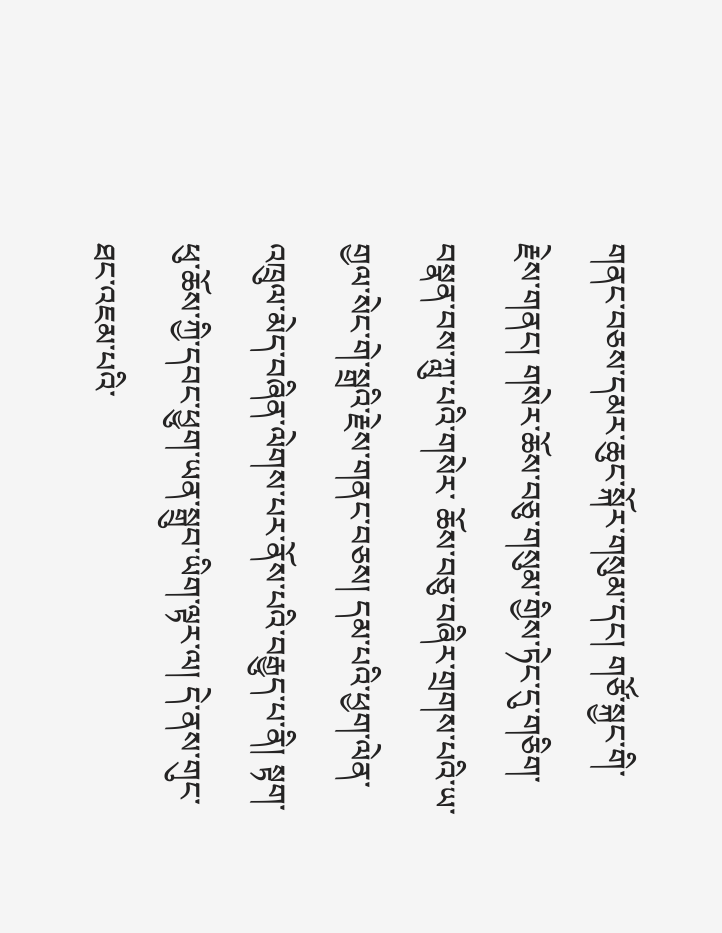གནང་བཅས་དམར་ཆུང་སྐོར་གསུམ་དང། གཙོ་སྐྱང་གི་རྗེས་གནང། གསེར་ཆོས་བཅུ་གསུམ་གྱིས་ཏེང་དུ་གཅིག་བསྣན་བས་ཀླུ་པའི་གསེར་ ཆོས་བཅུ་བཞིར་གྲགས་པའི་ཡ་གྱལ་སེང་གེ་སྒྲའི་རྗེས་གནང་བཅས། དམ་པའི་ཕྱག་ལེན་འཁྲུལ་མེད་བཞིན་ལེགས་པར་ནོས་པའི་བརྒྱུད་པ་ནི། སྟག་ཕུ་ཆོས་ཀྱི་དབང་ཕྱུག་ཡན་སྒྲུབ་ཡིག་ལྟར་ལ། དེ་ནས་གུང་ཐང་འཇམ་པའི་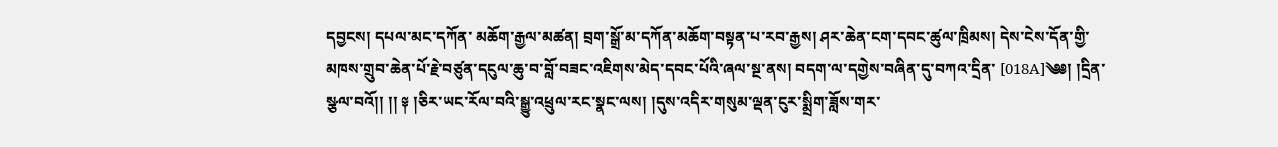དབྱངས། དཔལ་མང་དཀོན་ མཆོག་རྒྱལ་མཚན། བྲག་སྒྲོ་མ་དཀོན་མཆོག་བསྟན་པ་རབ་རྒྱས། ཤར་ཆེན་ངག་དབང་ཚུལ་ཁྲིམས། དེས་ངེས་དོན་གྱི་མཁས་གྲུབ་ཆེན་པོ་རྗེ་བཙུན་དངུལ་ཆུ་བ་བློ་བཟང་འཇིགས་མེད་དབང་པོའི་ཞལ་སྔ་ནས། བདག་ལ་དགྱེས་བཞིན་དུ་བཀའ་དྲིན་ [018A]༄༅། །དྲིན་སྩལ་བའོ།། །། ༈ །ཅིར་ཡང་རོལ་བའི་སྒྱུ་འཕྲུལ་རང་སྣང་ལས། །དུས་འདིར་གསུམ་ལྡན་ངུར་སྨྲིག་ཟློས་གར་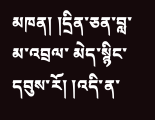མཁན། །དྲིན་ཅན་བླ་མ་འབྲལ་ མེད་སྙིང་དབུས་རོ། །འདི་ན་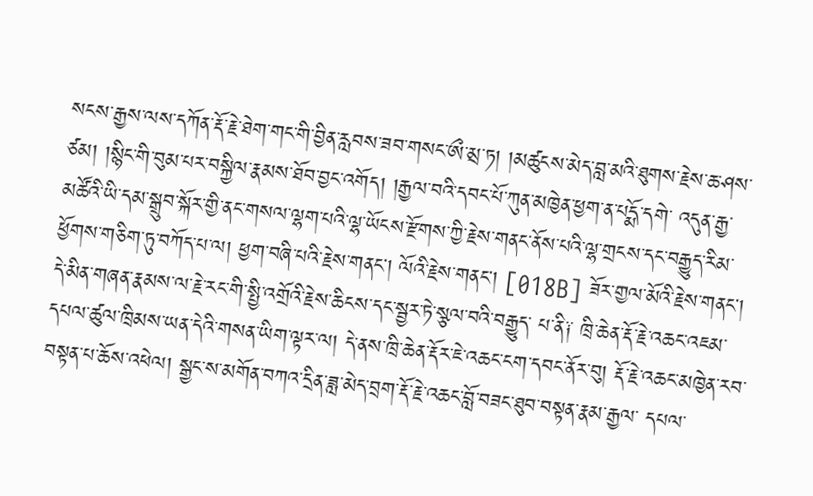སངས་རྒྱས་ལས་དཀོན་རྡོ་རྗེ་ཐེག་གང་གི་བྱིན་རླབས་ཟབ་གསང་ཨྀ་མྲ་ཏ། །མཚུངས་མེད་བླ་མའི་ཐུགས་རྗེས་ཆ་ཤས་ཙམ། །སྙིང་གི་བུམ་པར་བསྐྱིལ་རྣམས་ཐོབ་བྱང་འགོད། །རྒྱལ་བའི་དབང་པོ་ཀུན་མཁྱེན་ཕྱག་ན་པདྨོ་དགེ་ འདུན་རྒྱ་མཚོའི་ཡི་དམ་སྒྲུབ་སྐོར་གྱི་ནང་གསལ་ལྷག་པའི་ལྷ་ཡོངས་རྫོགས་ཀྱི་རྗེས་གནང་ནོས་པའི་ལྷ་གྲངས་དང་བརྒྱུད་རིམ་ཕྱོགས་གཅིག་ཏུ་བཀོད་པ་ལ། ཕྱག་བཞི་པའི་རྗེས་གནང། ལོའི་རྗེས་གནང། [018B] ཟོར་གྱལ་མོའི་རྗེས་གནང། དེ་མིན་གཞན་རྣམས་ལ་རྗེ་རང་གི་སྤྱི་འགྲོའི་རྗེས་ཆིངས་དང་སྦྱར་ཏེ་སྩལ་བའི་བརྒྱུད་ པ་ནི༑ ཁྲི་ཆེན་རྡོ་རྗེ་འཆང་འཇམ་དཔལ་ཚུལ་ཁྲིམས་ཡན་དེའི་གསན་ཡིག་ལྟར་ལ། དེ་ནས་ཁྲི་ཆེན་རྡོར་ཇེ་འཆང་ངག་དབང་ནོར་བུ། རྡོ་རྗེ་འཆང་མཁྱེན་རབ་བསྟན་པ་ཆོས་འཕེལ། སྒྱང་ས་མགོན་བཀའ་དྲིན་ཟླ་མེད་བྲག་རྡོ་རྗེ་འཆང་བློ་བཟང་ཐུབ་བསྟན་རྣམ་རྒྱལ་ དཔལ་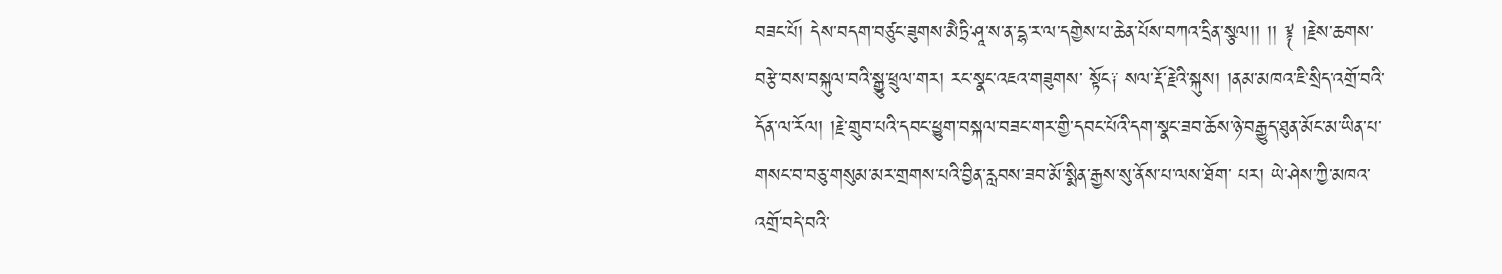བཟང་པོ། དེས་བདག་བཙུང་ཟུགས་མཻཏྲི་ཤཱ་ས་ན་དྷ་ར་ལ་དགྱེས་པ་ཆེན་པོས་བཀའ་དྲིན་སྩལ།། །། ༈ །རྗེས་ཆགས་བརྩེ་བས་བསྐུལ་བའི་སྒྱུ་ཕྲུལ་གར། རང་སྣང་འཇའ་གཟུགས་ སྟོང༑ སལ་རྡོ་རྗེའི་སྐུས། །ནམ་མཁའ་ཇི་སྲིད་འགྲོ་བའི་དོན་ལ་རོལ། །རྗེ་གྲུབ་པའི་དབང་ཕྱུག་བསྐལ་བཟང་གར་གྱི་དབང་པོའི་དག་སྣང་ཟབ་ཆོས་ཉེ་བརྒྱུད་ཐུན་མོང་མ་ཡིན་པ་གསང་བ་བཅུ་གསུམ་མར་གྲགས་པའི་བྱིན་རླབས་ཟབ་མོ་སྨིན་རྒྱས་སུ་ནོས་པ་ལས་ཐོག་ པར། ཡེ་ཤེས་ཀྱི་མཁའ་འགྲོ་བདེ་བའི་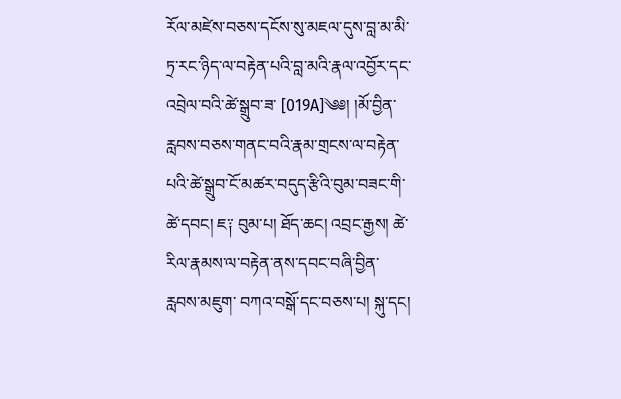རོལ་མཛེས་བཅས་དངོས་སུ་མཇལ་དུས་བླ་མ་མི་ཏྲ་རང་ཉིད་ལ་བརྟེན་པའི་བླ་མའི་རྣལ་འབྱོར་དང་འབྲེལ་བའི་ཚེ་སྒྲུབ་ཟ་ [019A]༄༅། །མོ་བྱིན་རླབས་བཅས་གནང་བའི་རྣམ་གྲངས་ལ་བརྟེན་པའི་ཚེ་སྒྲུབ་ངོ་མཚར་བདུད་རྩིའི་བུམ་བཟང་གི་ཚེ་དབང། ཇ༑ བུམ་པ། ཐོད་ཆང། འབྲང་རྒྱས། ཚེ་རིལ་རྣམས་ལ་བརྟེན་ནས་དབང་བཞི་བྱིན་རླབས་མཇུག་ བཀའ་བསྒོ་དང་བཅས་པ། སྐུ་དང།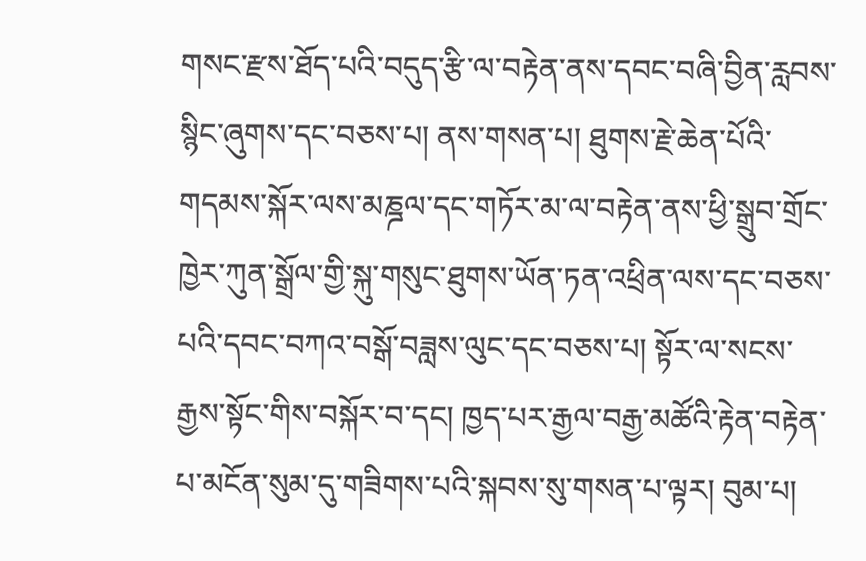གསང་རྫས་ཐོད་པའི་བདུད་རྩི་ལ་བརྟེན་ནས་དབང་བཞི་བྱིན་རླབས་སྙིང་ཞུགས་དང་བཅས་པ། ནས་གསན་པ། ཐུགས་རྗེ་ཆེན་པོའི་གདམས་སྐོར་ལས་མཎྜལ་དང་གཏོར་མ་ལ་བརྟེན་ནས་ཕྱི་སྒྲུབ་གྲོང་ཁྱེར་ཀུན་སྒྲོལ་གྱི་སྐུ་གསུང་ཐུགས་ཡོན་ཏན་འཕྲིན་ལས་དང་བཅས་པའི་དབང་བཀའ་བསྒོ་བཟླས་ལུང་དང་བཅས་པ། སྟོར་ལ་སངས་རྒྱས་སྟོང་གིས་བསྐོར་བ་དང། ཁྱད་པར་རྒྱལ་བརྒྱ་མཚོའི་རྟེན་བརྟེན་པ་མངོན་སུམ་དུ་གཟིགས་པའི་སྐབས་སུ་གསན་པ་ལྟར། བུམ་པ།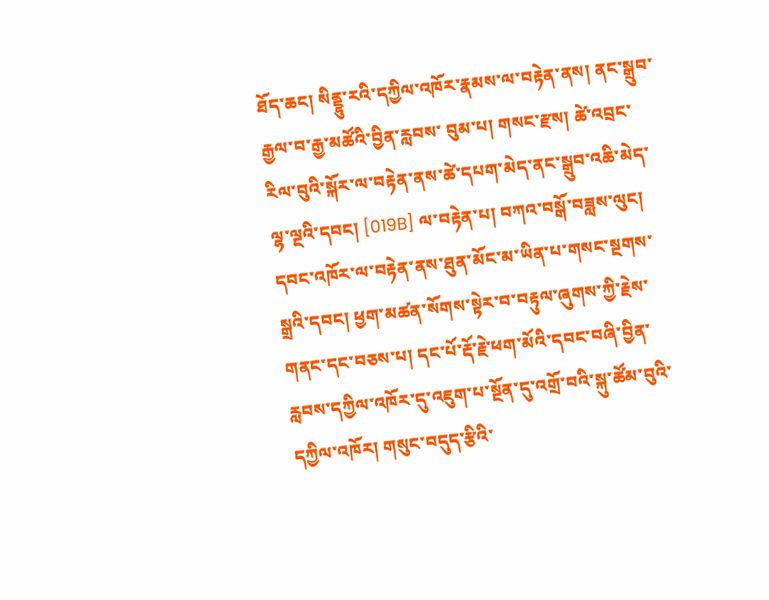ཐོད་ཆང། སིནྡྷུ་རའི་དཀྱིལ་འཁོར་རྣམས་ལ་བརྟེན་ནས། ནང་སྒྲུབ་རྒྱལ་བ་རྒྱ་མཚོའི་བྱིན་རླབས་ བུམ་པ། གསང་རྫས། ཚེ་འབྲང་རིལ་བུའི་སྐོར་ལ་བརྟེན་ནས་ཚེ་དཔག་མེད་ནང་སྒྲུབ་འཆི་མེད་ལྷ་ལྔའི་དབང། [019B] ལ་བརྟེན་པ། བཀའ་བསྒོ་བཟླས་ལུང། དབང་འཁོར་ལ་བརྟེན་ནས་ཐུན་མོང་མ་ཡིན་པ་གསང་སྔགས་སྒྲའི་དབང། ཕྱག་མཚན་སོགས་སྟེར་བ་བརྟུལ་ཞུགས་ཀྱི་རྗེས་གནང་དང་བཅས་པ། དང་པོ་རྡོ་རྗེ་ཕག་མོའི་དབང་བཞི་བྱིན་རླབས་དཀྱིལ་འཁོར་དུ་འཇུག་པ་སྔོན་དུ་འགྲོ་བའི་སྐུ་ཚོམ་བུའི་དཀྱིལ་འཁོར། གསུང་བདུད་རྩིའི་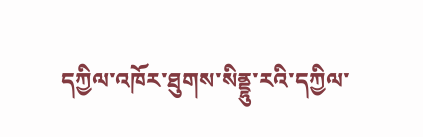དཀྱིལ་འཁོར་ཐུགས་སིནྡྷུ་རའི་དཀྱིལ་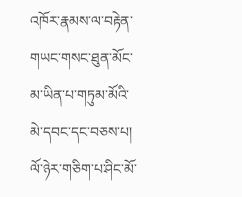འཁོར་རྣམས་ལ་བརྟེན་གཡང་གསང་ཐུན་མོང་མ་ཡིན་པ་གཏུམ་མོའི་མེ་དབང་དང་བཅས་པ། ལོ་ཉེར་གཅིག་པ་ཤིང་མོ་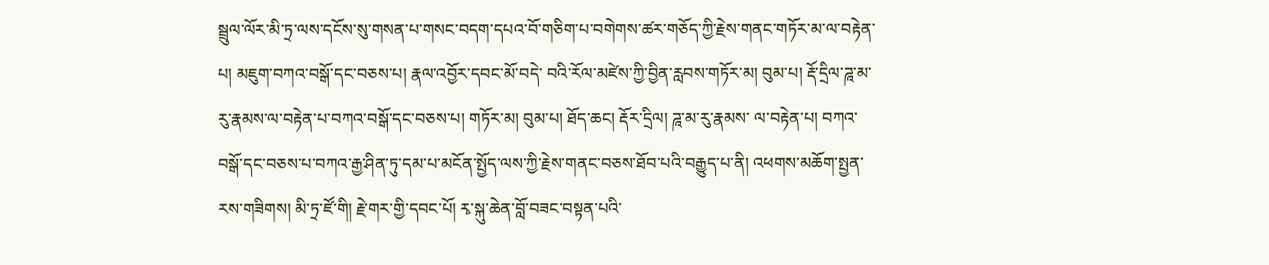སྦྲུལ་ལོར་མི་ཏྲ་ལས་དངོས་སུ་གསན་པ་གསང་བདག་དཔའ་བོ་གཅིག་པ་བགེགས་ཚར་གཅོད་ཀྱི་རྗེས་གནང་གཏོར་མ་ལ་བརྟེན་པ། མཇུག་བཀའ་བསྒོ་དང་བཅས་པ། རྣལ་འབྱོར་དབང་མོ་བདེ་ བའི་རོལ་མཛེས་ཀྱི་བྱིན་རླབས་གཏོར་མ། བུམ་པ། རྡོ་དྲིལ་ཌཱ་མ་རུ་རྣམས་ལ་བརྟེན་པ་བཀའ་བསྒོ་དང་བཅས་པ། གཏོར་མ། བུམ་པ། ཐོད་ཆང། རྡོར་དྲིལ། ཌཱ་མ་རུ་རྣམས་ ལ་བརྟེན་པ། བཀའ་བསྒོ་དང་བཅས་པ་བཀའ་རྒྱ་ཤིན་ཏུ་དམ་པ་མངོན་སྤྱོད་ལས་ཀྱི་རྗེས་གནང་བཅས་ཐོབ་པའི་བརྒྱུད་པ་ནི། འཕགས་མཆོག་སྤྱན་རས་གཟིགས། མི་ཏྲ་ཛོ་གི། རྗེ་གར་གྱི་དབང་པོ། རྭ་སྐུ་ཆེན་བློ་བཟང་བསྟན་པའི་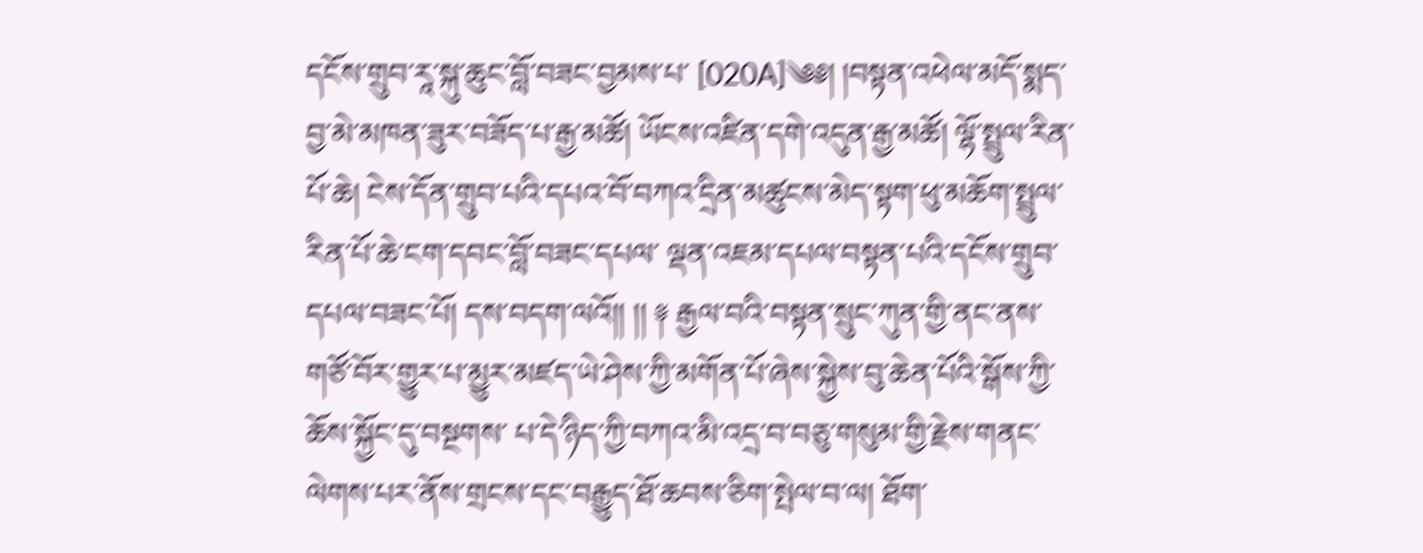དངོས་གྲུབ་རཱ་སྐུ་ཆུང་བློ་བཟང་བྱམས་པ་ [020A]༄༅། །བསྟན་འཕེལ་མདོ་སྨད་བྱ་མེ་མཁན་ཟུར་བཟོད་པ་རྒྱ་མཚོ། ཡོངས་འཛིན་དགེ་འདུན་རྒྱ་མཚོ། ལྷོ་སྤྲུལ་རིན་པོ་ཆེ། ངེས་དོན་གྲུབ་པའི་དཔའ་བོ་བཀའ་དྲིན་མཚུངས་མེད་སྟག་ཕུ་མཆོག་སྤྲུལ་རིན་པོ་ཆེ་ངག་དབང་བློ་བཟང་དཔལ་ ལྡན་འཇམ་དཔལ་བསྟན་པའི་དངོས་གྲུབ་དཔལ་བཟང་པོ། དས་བདག་ལའོ།། །། ༈ རྒྱལ་བའི་བསྟན་སྲུང་ཀུན་གྱི་ནང་ནས་གཙོ་བོར་གྱུར་པ་མྱུར་མཛད་ཡེ་ཤེས་ཀྱི་མགོན་པོ་ཞེས་སྐྱེས་བུ་ཆེན་པོའི་སྒོས་ཀྱི་ཆོས་སྐྱོང་དུ་བསྔགས་ པ་དེ་ཉིད་ཀྱི་བཀའ་མི་འདྲ་བ་བཅུ་གསུམ་གྱི་རྗེས་གནང་ལེགས་པར་ནོས་གྲངས་དང་བརྒྱུད་ཐོ་ཆབས་ཅིག་སྤེལ་བ་ལ། ཐོག་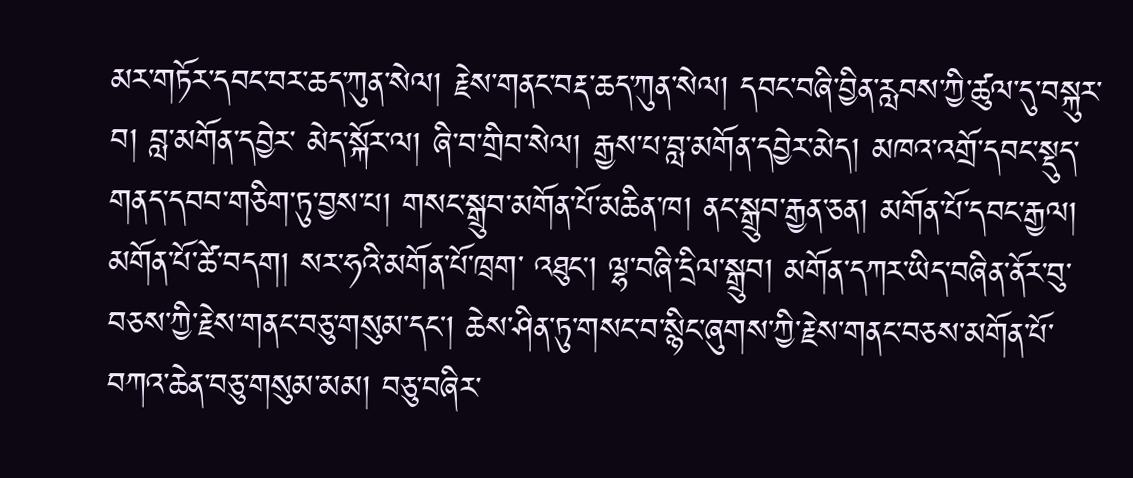མར་གཏོར་དབང་བར་ཆད་ཀུན་སེལ། རྗེས་གནང་བརྡ་ཆད་ཀུན་སེལ། དབང་བཞི་བྱིན་རླབས་ཀྱི་ཚུལ་དུ་བསྐུར་བ། བླ་མགོན་དབྱེར་ མེད་སྐོར་ལ། ཞི་བ་གྲིབ་སེལ། རྒྱས་པ་བླ་མགོན་དབྱེར་མེད། མཁའ་འགྲོ་དབང་སྡུད་གནད་དབབ་གཅིག་ཏུ་བྱས་པ། གསང་སྒྲུབ་མགོན་པོ་མཆིན་ཁ། ནང་སྒྲུབ་རྒྱན་ཅན། མགོན་པོ་དབང་རྒྱལ། མགོན་པོ་ཚེ་བདག། སར་ཧའི་མགོན་པོ་ཁྲག་ འཐུང། ལྷ་བཞི་དྲིལ་སྒྲུབ། མགོན་དཀར་ཡིད་བཞིན་ནོར་བུ་བཅས་ཀྱི་རྗེས་གནང་བཅུ་གསུམ་དང། ཆེས་ཤིན་ཏུ་གསང་བ་སྙིང་ཞུགས་ཀྱི་རྗེས་གནང་བཅས་མགོན་པོ་བཀའ་ཆེན་བཅུ་གསུམ་མམ། བཅུ་བཞིར་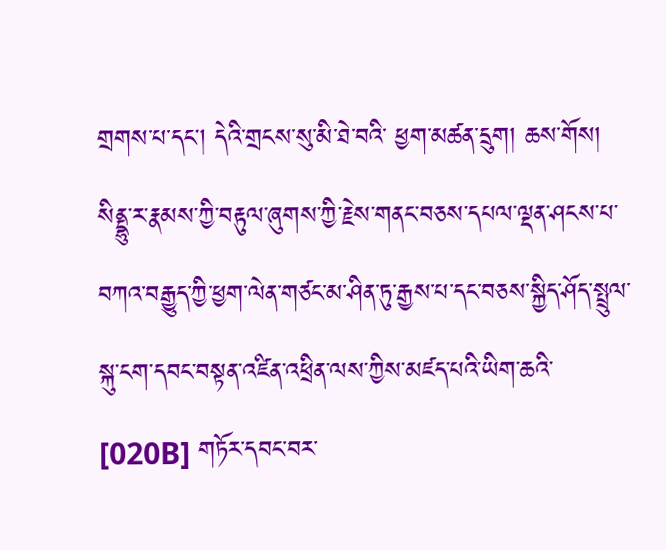གྲགས་པ་དང། དེའི་གྲངས་སུ་མི་ཐེ་བའི་ ཕྱག་མཚན་དྲུག། ཆས་གོས། སིནྡྷུ་ར་རྣམས་ཀྱི་བརྟུལ་ཞུགས་ཀྱི་རྗེས་གནང་བཅས་དཔལ་ལྡན་ཤངས་པ་བཀའ་བརྒྱུད་ཀྱི་ཕྱག་ལེན་གཙང་མ་ཤིན་ཏུ་རྒྱས་པ་དང་བཅས་སྐྱིད་ཤོད་སྤྲུལ་སྐུ་ངག་དབང་བསྟན་འཛིན་འཕྲིན་ལས་ཀྱིས་མཛད་པའི་ཡིག་ཆའི་ [020B] གཏོར་དབང་བར་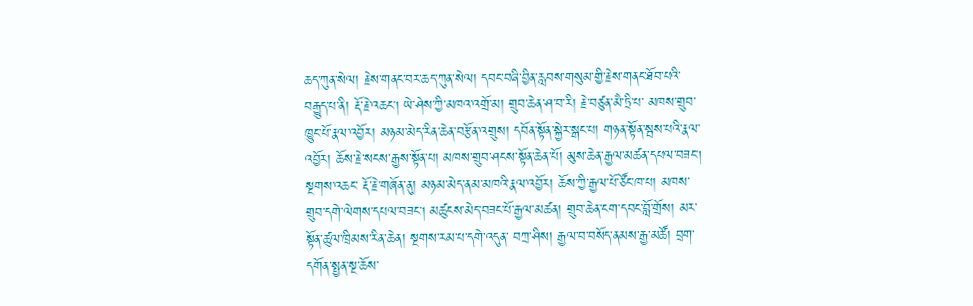ཆད་ཀུན་སེལ། རྗེས་གནང་བར་ཆད་ཀུན་སེལ། དབང་བཞི་བྱིན་རླབས་གསུམ་གྱི་རྗེས་གནང་ཐོབ་པའི་བརྒྱུད་པ་ནི། རྡོ་རྗེ་འཆང། ཡེ་ཤེས་ཀྱི་མཁའ་འགྲོ་མ། གྲུབ་ཆེན་ཤ་བ་རི། རྗེ་བཙུན་མཻ་ཏྲི་པ་ མཁས་གྲུབ་ཁྱུང་པོ་རྣལ་འབྱོར། མཉམ་མེད་རིན་ཆེན་བརྩོན་འགྲུས། དབོན་སྟོན་སྐྱེར་སྒང་པ། གཉན་སྟོན་སྦས་པའི་རྣལ་འབྱོར། ཆོས་རྗེ་སངས་རྒྱས་སྟོན་པ། མཁས་གྲུབ་ཤངས་སྟོན་ཆེན་པོ། མུས་ཆེན་རྒྱལ་མཚན་དཔལ་བཟང། སྔགས་འཆང་ རྡོ་རྗེ་གཞོན་ནུ། མཉམ་མེད་ནམ་མཁའི་རྣལ་འབྱོར། ཆོས་ཀྱི་རྒྱལ་པོ་ཙོང་ཁ་པ། མཁས་གྲུབ་དགེ་ལེགས་དཔལ་བཟང། མཚུངས་མེད་བཟང་པོ་རྒྱལ་མཚན། གྲུབ་ཆེན་ངག་དབང་བློ་གྲོས། མར་སྟོན་ཚུལ་ཁྲིམས་རིན་ཆེན། སྔགས་རམ་པ་དགེ་འདུན་ བཀྲ་ཤིས། རྒྱལ་བ་བསོད་ནམས་རྒྱ་མཚོ། བྲག་དགོན་སྤྱན་སྔ་ཆོས་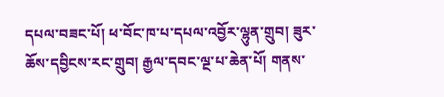དཔལ་བཟང་པོ། ཕ་བོང་ཁ་པ་དཔལ་འབྱོར་ལྷུན་གྲུབ། ཟུར་ཆོས་དབྱིངས་རང་གྲུབ། རྒྱལ་དབང་ལྔ་པ་ཆེན་པོ། གནས་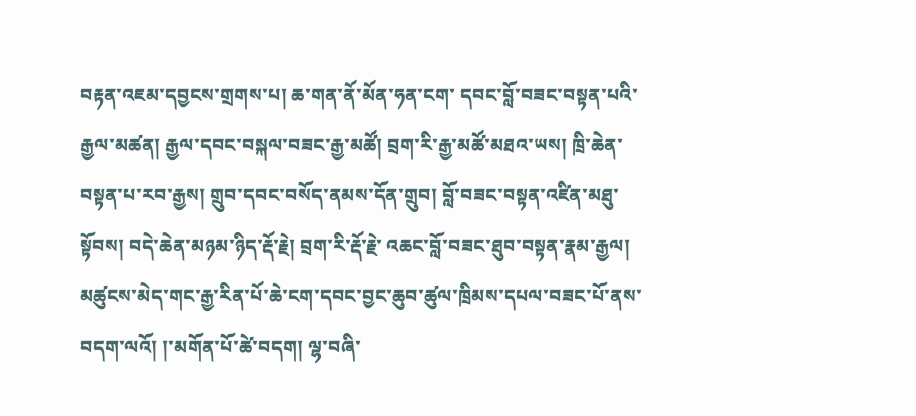བརྟན་འཇམ་དབྱངས་གྲགས་པ། ཆ་གན་ནོ་མོན་ཧན་ངག་ དབང་བློ་བཟང་བསྟན་པའི་རྒྱལ་མཚན། རྒྱལ་དབང་བསྐལ་བཟང་རྒྱ་མཚོ། བྲག་རི་རྒྱ་མཚོ་མཐའ་ཡས། ཁྲི་ཆེན་བསྟན་པ་རབ་རྒྱས། གྲུབ་དབང་བསོད་ནམས་དོན་གྲུབ། བློ་བཟང་བསྟན་འཛིན་མཐུ་སྟོབས། བདེ་ཆེན་མཉམ་ཉིད་རྡོ་རྗེ། བྲག་རི་རྡོ་རྗེ་ འཆང་བློ་བཟང་ཐུབ་བསྟན་རྣམ་རྒྱལ། མཚུངས་མེད་གང་རྒྱ་རིན་པོ་ཆེ་ངག་དབང་བྱང་ཆུབ་ཚུལ་ཁྲིམས་དཔལ་བཟང་པོ་ནས་བདག་ལའོ། །་མགོན་པོ་ཚེ་བདག། ལྷ་བཞི་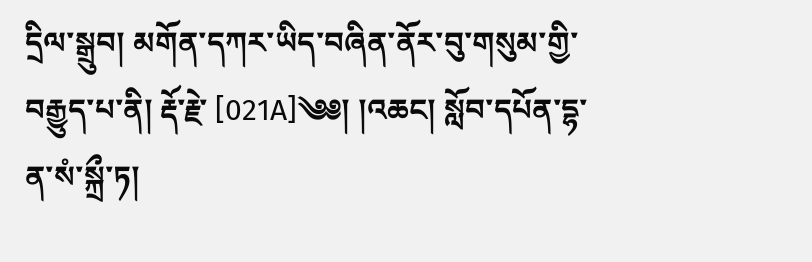དྲིལ་སྒྲུབ། མགོན་དཀར་ཡིད་བཞིན་ནོར་བུ་གསུམ་གྱི་བརྒྱུད་པ་ནི། རྡོ་རྗེ་ [021A]༄༅། །འཆང། སློབ་དཔོན་དྷ་ན་སཾ་སྐྲྀ་ཏ།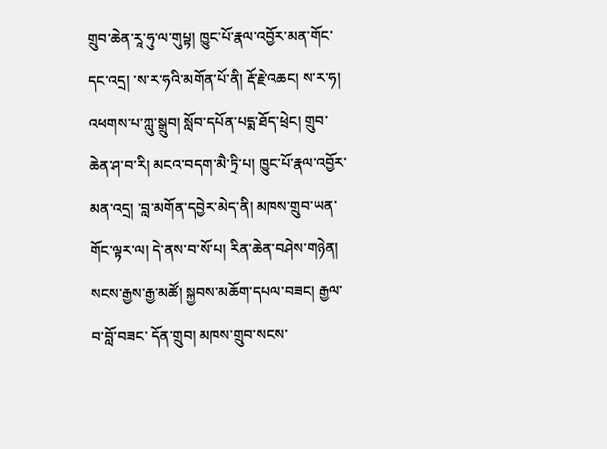གྲུབ་ཆེན་རཱ་ཧུ་ལ་གུཔྟ། ཁྱུང་པོ་རྣལ་འབྱོར་མན་གོང་དང་འདྲ། ་ས་ར་ཧའི་མགོན་པོ་ནི། རྡོ་རྗེ་འཆང། ས་ར་ཧ། འཕགས་པ་ཀླུ་སྒྲུབ། སློབ་དཔོན་པདྨ་ཐོད་ཕྲེང། གྲུབ་ ཆེན་ཤ་བ་རི། མངའ་བདག་མཻ་ཏྲི་པ། ཁྱུང་པོ་རྣལ་འབྱོར་མན་འདྲ། ་བླ་མགོན་དབྱེར་མེད་ནི། མཁས་གྲུབ་ཡན་གོང་ལྟར་ལ། དེ་ནས་བ་སོ་པ། རིན་ཆེན་བཤེས་གཉེན། སངས་རྒྱས་རྒྱ་མཚོ། སྐྱབས་མཆོག་དཔལ་བཟང། རྒྱལ་བ་བློ་བཟང་ དོན་གྲུབ། མཁས་གྲུབ་སངས་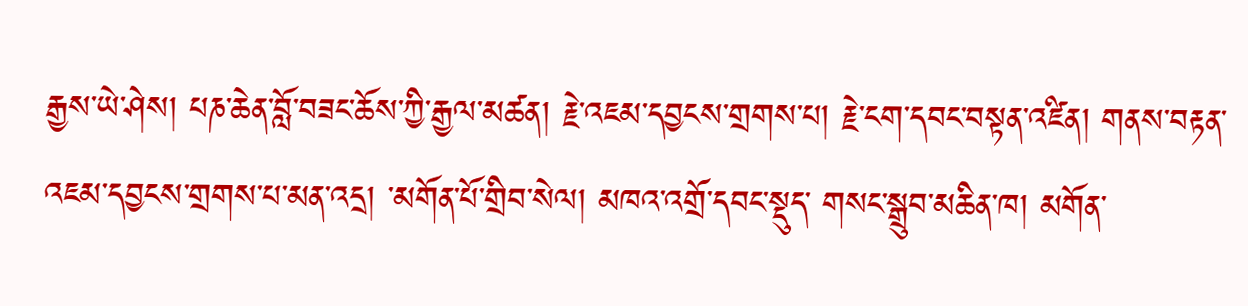རྒྱས་ཡེ་ཤེས། པཎ་ཆེན་བློ་བཟང་ཆོས་ཀྱི་རྒྱལ་མཚན། རྗེ་འཇམ་དབྱངས་གྲགས་པ། རྗེ་ངག་དབང་བསྟན་འཛིན། གནས་བརྟན་འཇམ་དབྱངས་གྲགས་པ་མན་འདྲ། ་མགོན་པོ་གྲིབ་སེལ། མཁའ་འགྲོ་དབང་སྡུད་ གསང་སྒྲུབ་མཆིན་ཁ། མགོན་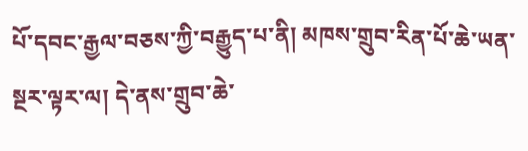པོ་དབང་རྒྱལ་བཅས་ཀྱི་བརྒྱུད་པ་ནི། མཁས་གྲུབ་རིན་པོ་ཆེ་ཡན་སྔར་ལྟར་ལ། དེ་ནས་གྲུབ་ཆེ་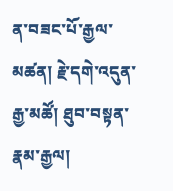ན་བཟང་པོ་རྒྱལ་མཚན། རྗེ་དགེ་འདུན་རྒྱ་མཚོ། ཐུབ་བསྟན་རྣམ་རྒྱལ།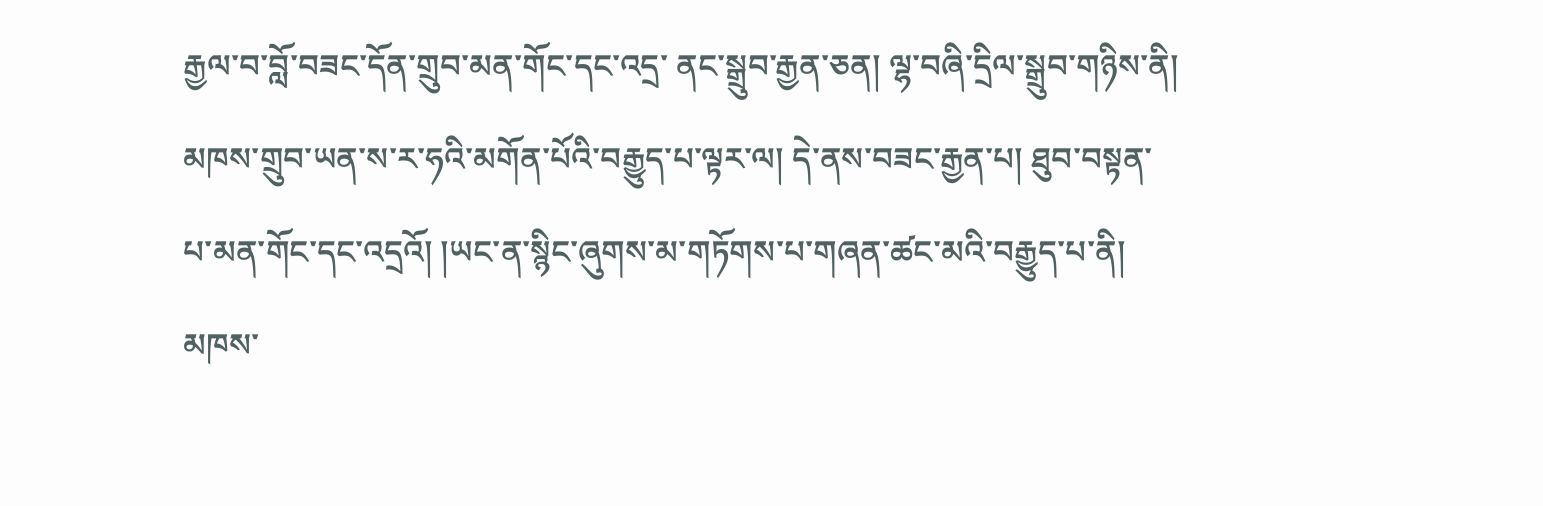རྒྱལ་བ་བློ་བཟང་དོན་གྲུབ་མན་གོང་དང་འདྲ་ ནང་སྒྲུབ་རྒྱན་ཅན། ལྷ་བཞི་དྲིལ་སྒྲུབ་གཉིས་ནི། མཁས་གྲུབ་ཡན་ས་ར་ཧའི་མགོན་པོའི་བརྒྱུད་པ་ལྟར་ལ། དེ་ནས་བཟང་རྒྱན་པ། ཐུབ་བསྟན་པ་མན་གོང་དང་འདྲའོ། །ཡང་ན་སྙིང་ཞུགས་མ་གཏོགས་པ་གཞན་ཚང་མའི་བརྒྱུད་པ་ནི། མཁས་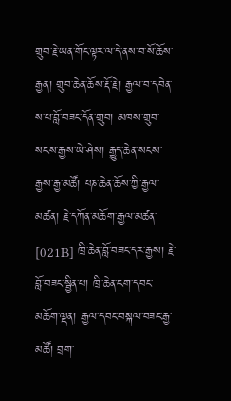གྲུབ་རྗེ་ཡན་གོང་ལྟར་ལ་དེ་ནས་བ་སོ་ཆོས་རྒྱན། གྲུབ་ཆེན་ཆོས་རྡོ་རྗེ། རྒྱལ་བ་དབེན་ས་པ་བློ་བཟང་དོན་གྲུབ། མཁས་གྲུབ་སངས་རྒྱས་ཡེ་ཤེས། རྒྱུད་ཆེན་སངས་རྒྱས་རྒྱ་མཚོ། པཎ་ཆེན་ཆོས་ཀྱི་རྒྱལ་མཚན། རྗེ་དཀོན་མཆོག་རྒྱལ་མཚན་ [021B] ཁྲི་ཆེན་བློ་བཟང་དར་རྒྱས། རྗེ་བློ་བཟང་སྦྱིན་པ། ཁྲི་ཆེན་ངག་དབང་མཆོག་ལྡན། རྒྱལ་དབང་བསྐལ་བཟང་རྒྱ་མཚོ། བྲག་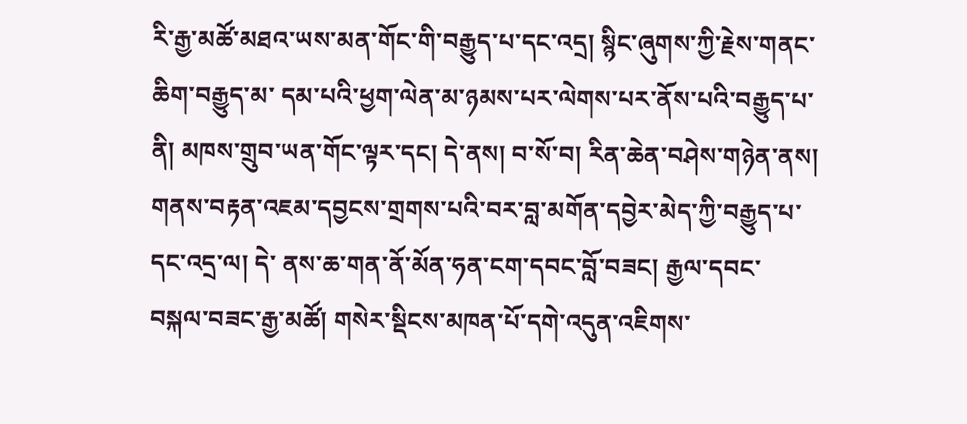རི་རྒྱ་མཚོ་མཐའ་ཡས་མན་གོང་གི་བརྒྱུད་པ་དང་འདྲ། སྙིང་ཞུགས་ཀྱི་རྗེས་གནང་ཆིག་བརྒྱུད་མ་ དམ་པའི་ཕྱག་ལེན་མ་ཉམས་པར་ལེགས་པར་ནོས་པའི་བརྒྱུད་པ་ནི། མཁས་གྲུབ་ཡན་གོང་ལྟར་དང། དེ་ནས། བ་སོ་བ། རིན་ཆེན་བཤེས་གཉེན་ནས། གནས་བརྟན་འཇམ་དབྱངས་གྲགས་པའི་བར་བླ་མགོན་དབྱེར་མེད་ཀྱི་བརྒྱུད་པ་དང་འདྲ་ལ། དེ་ ནས་ཆ་གན་ནོ་མོན་ཧན་ངག་དབང་བློ་བཟང། རྒྱལ་དབང་བསྐལ་བཟང་རྒྱ་མཚོ། གསེར་སྡིངས་མཁན་པོ་དགེ་འདུན་འཇིགས་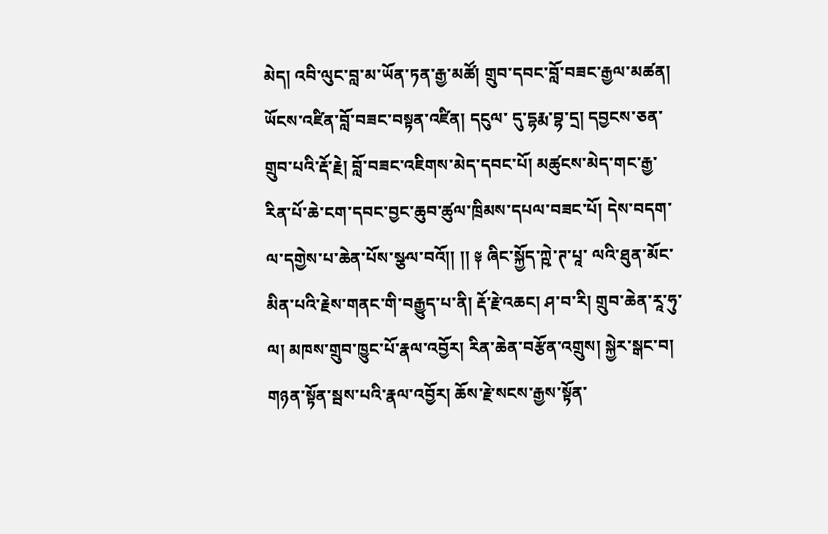མེད། འབི་ལུང་བླ་མ་ཡོན་ཏན་རྒྱ་མཚོ། གྲུབ་དབང་བློ་བཟང་རྒྱལ་མཚན། ཡོངས་འཛིན་བློ་བཟང་བསྟན་འཛིན། དངུལ་ དུ་དྷརྨ་བྷ་དྲ། དབྱངས་ཅན་གྲུབ་པའི་རྡོ་རྗེ། བློ་བཟང་འཇིགས་མེད་དབང་པོ། མཚུངས་མེད་གང་རྒྱ་རིན་པོ་ཆེ་ངག་དབང་བྱང་ཆུབ་ཚུལ་ཁྲིམས་དཔལ་བཟང་པོ། དེས་བདག་ལ་དགྱེས་པ་ཆེན་པོས་སྩལ་བའོ།། །། ༈ ཞིང་སྐྱོད་ཀྵེ་ཊ་པཱ་ ལའི་ཐུན་མོང་མིན་པའི་རྗེས་གནང་གི་བརྒྱུད་པ་ནི། རྡོ་རྗེ་འཆང། ཤ་བ་རི། གྲུབ་ཆེན་རཱ་ཧུ་ལ། མཁས་གྲུབ་ཁྱུང་པོ་རྣལ་འབྱོར། རིན་ཆེན་བརྩོན་འགྲུས། སྐྱེར་སྒང་བ། གཉན་སྟོན་སྦས་པའི་རྣལ་འབྱོར། ཆོས་རྗེ་སངས་རྒྱས་སྟོན་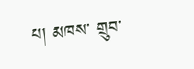པ། མཁས་ གྲུབ་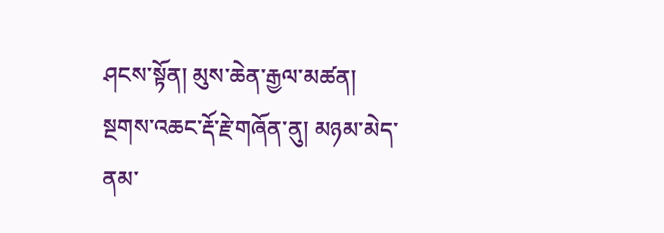ཤངས་སྟོན། མུས་ཆེན་རྒྱལ་མཚན། སྔགས་འཆང་རྡོ་རྗེ་གཞོན་ནུ། མཉམ་མེད་ནམ་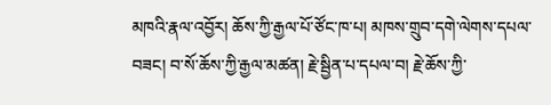མཁའི་རྣལ་འབྱོར། ཆོས་ཀྱི་རྒྱལ་པོ་ཙོང་ཁ་པ། མཁས་གྲུབ་དགེ་ལེགས་དཔལ་བཟང། བ་སོ་ཆོས་ཀྱི་རྒྱལ་མཚན། རྗེ་སྦྱིན་པ་དཔལ་བ། རྗེ་ཆོས་ཀྱི་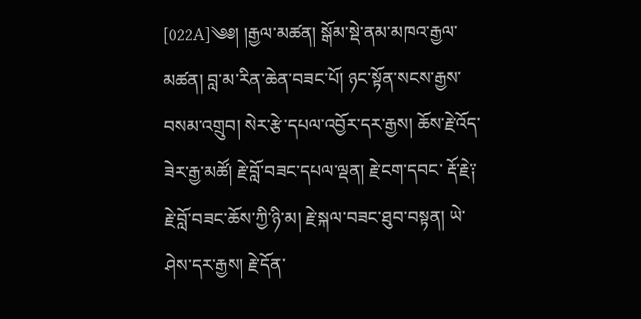[022A]༄༅། །རྒྱལ་མཚན། སྒོམ་སྡེ་ནམ་མཁའ་རྒྱལ་མཚན། བླ་མ་རིན་ཆེན་བཟང་པོ། ཉང་སྟོན་སངས་རྒྱས་བསམ་འགྲུབ། སེར་རྩེ་དཔལ་འབྱོར་དར་རྒྱས། ཆོས་རྗེ་འོད་ཟེར་རྒྱ་མཚོ། རྗེ་བློ་བཟང་དཔལ་ལྡན། རྗེ་ངག་དབང་ རྡོ་རྗེ༑ རྗེ་བློ་བཟང་ཆོས་ཀྱི་ཉི་མ། རྗེ་སྐལ་བཟང་ཐུབ་བསྟན། ཡེ་ཤེས་དར་རྒྱས། རྗེ་དོན་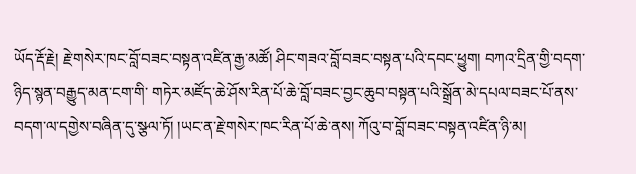ཡོད་རྡོ་རྗེ། རྗེ་གསེར་ཁང་བློ་བཟང་བསྟན་འཛིན་རྒྱ་མཚོ། ཤིང་གཟའ་བློ་བཟང་བསྟན་པའི་དབང་ཕྱུག། བཀའ་དྲིན་གྱི་བདག་ཉིད་སྙན་བརྒྱུད་མན་ངག་གི་ གཏེར་མཛོད་ཆེ་ཤོས་རིན་པོ་ཆེ་བློ་བཟང་བྱང་ཆུབ་བསྟན་པའི་སྒྲོན་མེ་དཔལ་བཟང་པོ་ནས་བདག་ལ་དགྱེས་བཞིན་དུ་སྩལ་ཏོ། །ཡང་ན་རྗེ་གསེར་ཁང་རིན་པོ་ཆེ་ནས། ཀོའུ་བ་བློ་བཟང་བསྟན་འཛིན་ཉི་མ།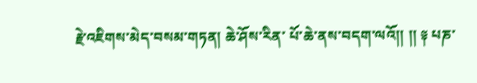རྗེ་འཇིགས་མེད་བསམ་གཏན། ཆེ་ཤོས་རིན་ པོ་ཆེ་ནས་བདག་ལའོ།། །། ༈ པཎ་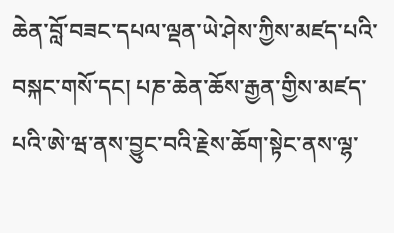ཆེན་བློ་བཟང་དཔལ་ལྡན་ཡེ་ཤེས་ཀྱིས་མཛད་པའི་བསྐང་གསོ་དང། པཎ་ཆེན་ཆོས་རྒྱན་གྱིས་མཛད་པའི་ཨེ་ཝ་ནས་བྱུང་བའི་རྗེས་ཆོག་སྟེང་ནས་ལྷ་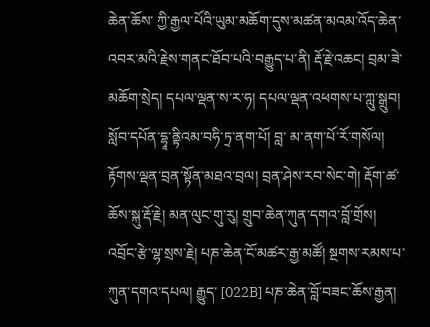ཆེན་ཆོས་ ཀྱི་རྒྱལ་པོའི་ཡུམ་མཆོག་དུས་མཚན་མའམ་འོད་ཆེན་འབར་མའི་རྗེས་གནང་ཐོབ་པའི་བརྒྱུད་པ་ནི། རྡོ་རྗེ་འཆང། བྲམ་ཟེ་མཆོག་སྲེད། དཔལ་ལྡན་ས་ར་ཧ། དཔལ་ལྡན་འཕགས་པ་ཀླུ་སྒྲུབ། སློབ་དཔོན་དྷཱ་ནྟིའམ་བཧི་ཏྲ་ནག་པོ། བླ་ མ་ནག་པོ་རོ་གསོལ། རྟོགས་ལྡན་བྲན་སྟོན་མཐའ་བྲལ། བྲན་ཤེས་རབ་སེང་གེ། རྡོག་ཚ་ཆོས་སྐུ་རྡོ་རྗེ། མན་ལུང་གུ་རུ། གྲུབ་ཆེན་ཀུན་དགའ་བློ་གྲོས། འབྲོང་རྩེ་ལྷ་སྲས་རྗེ། པཎ་ཆེན་ངོ་མཚར་རྒྱ་མཚོ། སྔགས་རམས་པ་ཀུན་དགའ་དཔལ། རྒྱུད་ [022B] པཎ་ཆེན་བློ་བཟང་ཆོས་རྒྱན།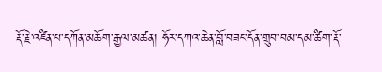རྡོ་རྗེ་འཛིན་པ་དཀོན་མཆོག་རྒྱལ་མཚན། ཧོར་དཀའ་ཆེན་བློ་བཟང་དོན་གྲུབ་བམ་དམ་ཚིག་རྡོ་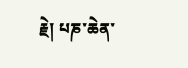རྗེ། པཎ་ཆེན་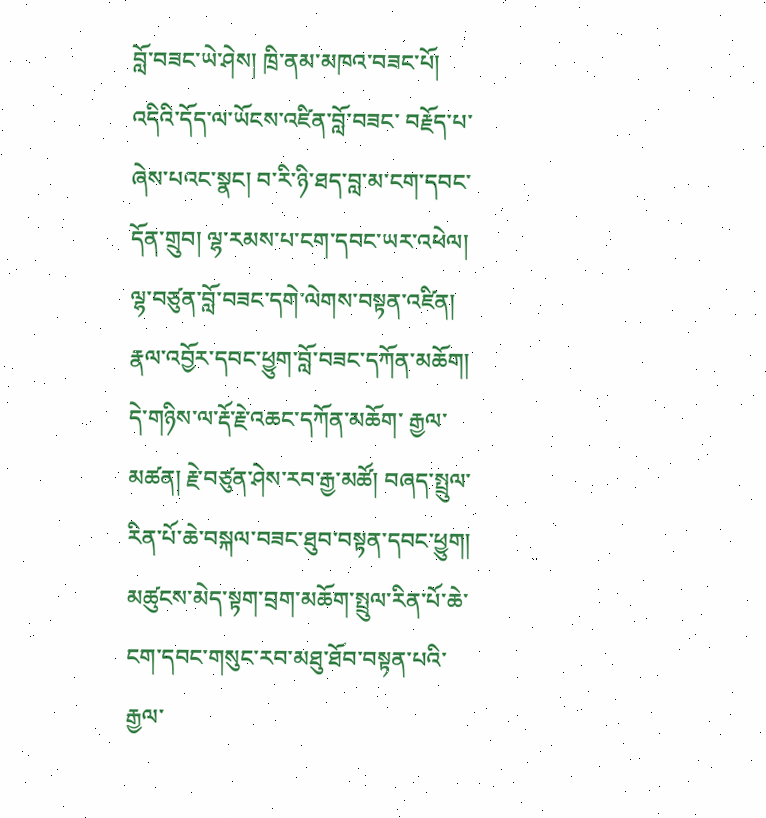བློ་བཟང་ཡེ་ཤེས། ཁྲི་ནམ་མཁའ་བཟང་པོ། འདིའི་དོད་ལ་ཡོངས་འཛིན་བློ་བཟང་ བརྗོད་པ་ཞེས་པའང་སྣང། བ་རི་ཉི་ཐད་བླ་མ་ངག་དབང་དོན་གྲུབ། ལྷ་རམས་པ་ངག་དབང་ཡར་འཕེལ། ལྷ་བཙུན་བློ་བཟང་དགེ་ལེགས་བསྟན་འཛིན། རྣལ་འབྱོར་དབང་ཕྱུག་བློ་བཟང་དཀོན་མཆོག། དེ་གཉིས་ལ་རྡོ་རྗེ་འཆང་དཀོན་མཆོག་ རྒྱལ་མཚན། རྗེ་བཙུན་ཤེས་རབ་རྒྱ་མཚོ། བཞད་སྤྲུལ་རིན་པོ་ཆེ་བསྐལ་བཟང་ཐུབ་བསྟན་དབང་ཕྱུག། མཚུངས་མེད་སྟག་བྲག་མཆོག་སྤྲུལ་རིན་པོ་ཆེ་ངག་དབང་གསུང་རབ་མཐུ་ཐོབ་བསྟན་པའི་རྒྱལ་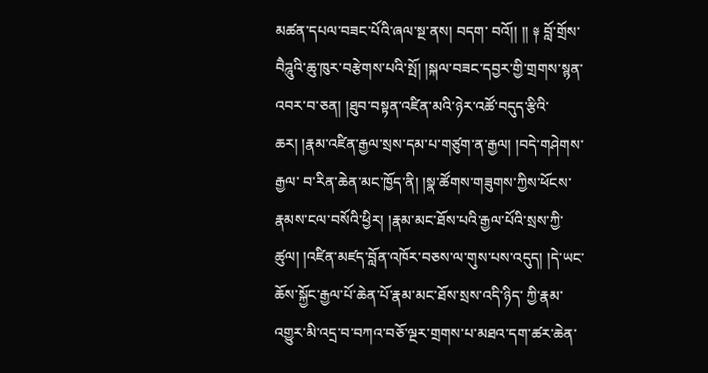མཚན་དཔལ་བཟང་པོའི་ཞལ་སྔ་ནས། བདག་ བའོ།། །། ༈ བློ་གྲོས་བཻཌཱུའི་ཆུ་ཁུར་བརྩེགས་པའི་སྤོ། །སྐལ་བཟང་དབྱར་གྱི་གྲགས་སྙན་འབར་བ་ཅན། །ཐུབ་བསྟན་འཛིན་མའི་ཉེར་འཚོ་བདུད་རྩིའི་ཆར། །རྣམ་འཛིན་རྒྱལ་སྲས་དམ་པ་གཙུག་ན་རྒྱལ། །བདེ་གཤེགས་རྒྱལ་ བ་རིན་ཆེན་མང་ཁྱོད་ནི། །སྣ་ཚོགས་གཟུགས་ཀྱིས་ཕོངས་རྣམས་ངལ་བསོའི་ཕྱིར། །རྣམ་མང་ཐོས་པའི་རྒྱལ་པོའི་སྲས་ཀྱི་ཚུལ། །འཛིན་མཛད་བློན་འཁོར་བཅས་ལ་གུས་པས་འདུད། །དེ་ཡང་ཆོས་སྐྱོང་རྒྱལ་པོ་ཆེན་པོ་རྣམ་མང་ཐོས་སྲས་འདི་ཉིད་ ཀྱི་རྣམ་འགྱུར་མི་འདྲ་བ་བཀའ་བཅོ་ལྔར་གྲགས་པ་མཐའ་དག་ཚར་ཆེན་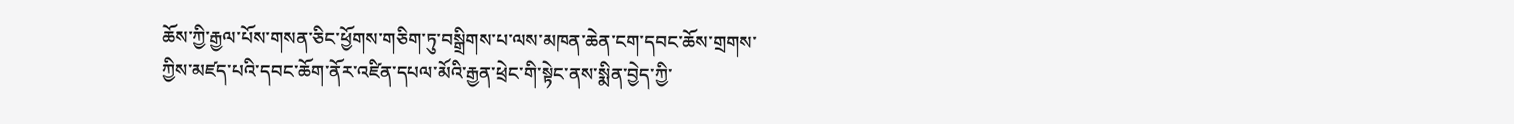ཆོས་ཀྱི་རྒྱལ་པོས་གསན་ཅིང་ཕྱོགས་གཅིག་ཏུ་བསྒྲིགས་པ་ལས་མཁན་ཆེན་ངག་དབང་ཆོས་གྲགས་ཀྱིས་མཛད་པའི་དབང་ཆོག་ནོར་འཛིན་དཔལ་མོའི་རྒྱན་ཕྲེང་གི་སྟེང་ནས་སྨིན་བྱེད་ཀྱི་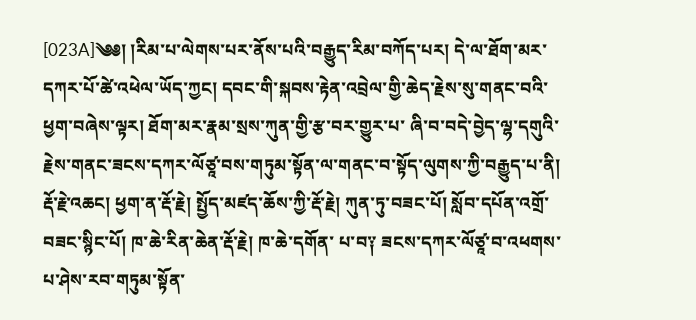[023A]༄༅། །རིམ་པ་ལེགས་པར་ནོས་པའི་བརྒྱུད་རིམ་བཀོད་པར། དེ་ལ་ཐོག་མར་དཀར་པོ་ཚེ་འཕེལ་ཡོད་ཀྱང། དབང་གི་སྐབས་རྟེན་འབྲེལ་གྱི་ཆེད་རྗེས་སུ་གནང་བའི་ཕྱག་བཞེས་ལྟར། ཐོག་མར་རྣམ་སྲས་ཀུན་གྱི་རྩ་བར་གྱུར་པ་ ཞི་བ་བདེ་བྱེད་ལྷ་དགུའི་རྗེས་གནང་ཟངས་དཀར་ལོཙཱ་བས་གཏུམ་སྟོན་ལ་གནང་བ་སྟོད་ལུགས་ཀྱི་བརྒྱུད་པ་ནི། རྡོ་རྗེ་འཆང། ཕྱག་ན་རྡོ་རྗེ། སྤྱོད་མཛད་ཆོས་ཀྱི་རྡོ་རྗེ། ཀུན་ཏུ་བཟང་པོ། སློབ་དཔོན་འགྲོ་བཟང་སྙིང་པོ། ཁ་ཆེ་རིན་ཆེན་རྡོ་རྗེ། ཁ་ཆེ་དགོན་ པ་བ༑ ཟངས་དཀར་ལོཙཱ་བ་འཕགས་པ་ཤེས་རབ་གཏུམ་སྟོན་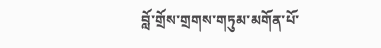བློ་གྲོས་གྲགས་གཏུམ་མགོན་པོ་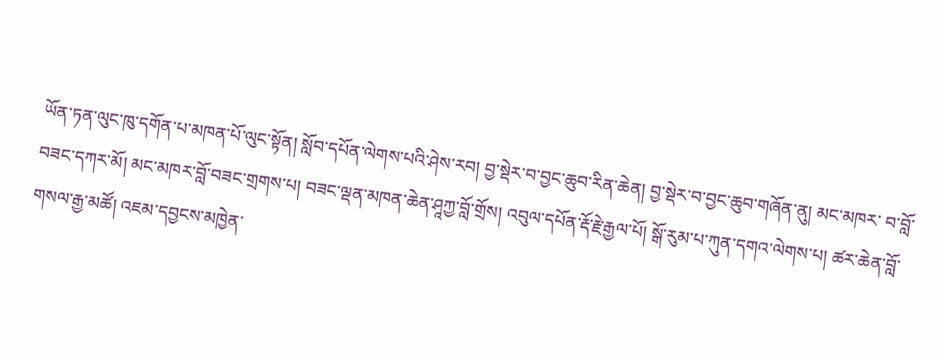ཡོན་ཏན་ལུང་ཁུ་དགོན་པ་མཁན་པོ་ལུང་སྟོན། སློབ་དཔོན་ལེགས་པའི་ཤེས་རབ། བྱ་སྡེར་བ་བྱང་ཆུབ་རིན་ཆེན། བྱ་སྡེར་བ་བྱང་ཆུབ་གཞོན་ནུ། མང་མཁར་ བ་བློ་བཟང་དཀར་མོ། མང་མཁར་བློ་བཟང་གྲགས་པ། བཟང་ལྡན་མཁན་ཆེན་ཤཱཀྱ་བློ་གྲོས། འབུལ་དཔོན་རྡོ་རྗེ་རྒྱལ་པོ། སྒོ་རུམ་པ་ཀུན་དགའ་ལེགས་པ། ཚར་ཆེན་བློ་གསལ་རྒྱ་མཚོ། འཇམ་དབྱངས་མཁྱེན་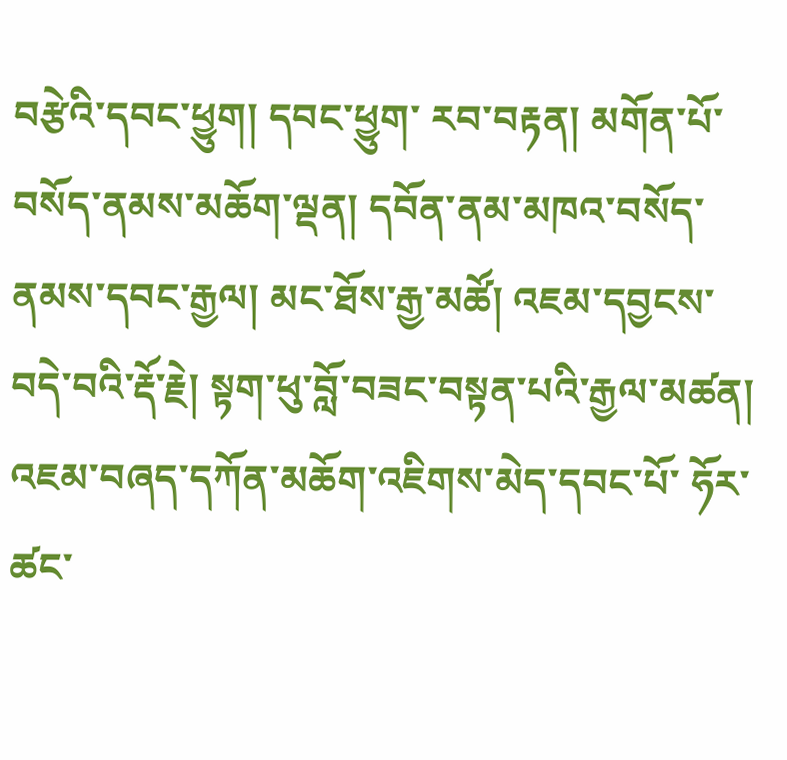བརྩེའི་དབང་ཕྱུག། དབང་ཕྱུག་ རབ་བརྟན། མགོན་པོ་བསོད་ནམས་མཆོག་ལྡན། དབོན་ནམ་མཁའ་བསོད་ནམས་དབང་རྒྱལ། མང་ཐོས་རྒྱ་མཚོ། འཇམ་དབྱངས་བདེ་བའི་རྡོ་རྗེ། སྟག་ཕུ་བློ་བཟང་བསྟན་པའི་རྒྱལ་མཚན། འཇམ་བཞད་དཀོན་མཆོག་འཇིགས་མེད་དབང་པོ་ ཧོར་ཚང་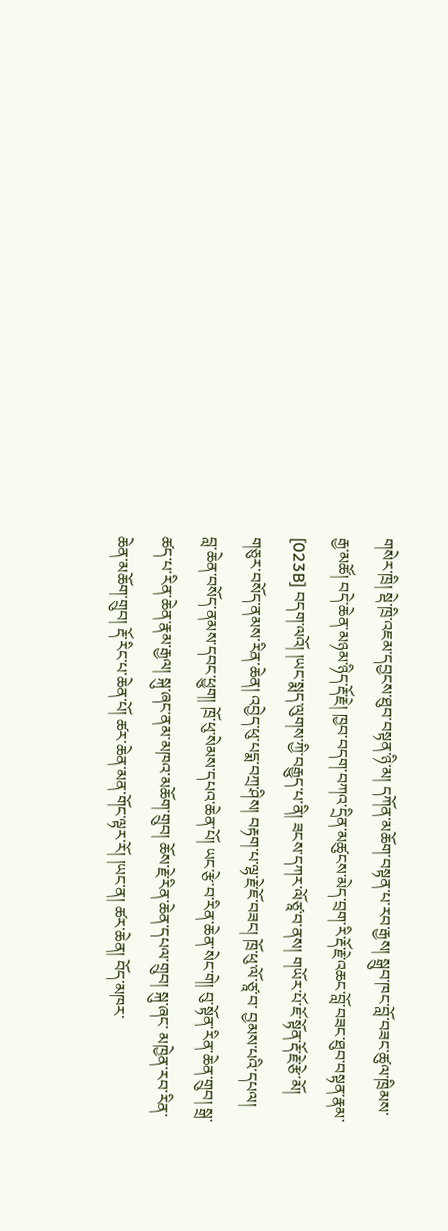གསེར་ཁྲི། སྡེ་ཁྲི་འཇམ་དབྱངས་ཐུབ་བསྟན་ཉི་མ། དཀོན་མཆོག་བསྟན་པ་རབ་རྒྱས། སྒྲུབ་ཁང་བློ་བཟང་ཚུལ་ཁྲིམས་རྒྱ་མཚོ། བདེ་ཆེན་མཉམ་ཉིད་རྡོ་རྗེ། ཁྱབ་བདག་བཀའ་དྲིན་མཚུངས་མེད་བྲག་རི་རྡོ་རྗེ་འཆང་བློ་བཟང་ཐུབ་བསྟན་རྣམ་ [023B] བདག་ལའོ། །ཡང་སྨད་ལུགས་ཀྱི་བརྒྱུད་པ་ནི། ཟངས་དཀར་ལོཙཱ་བ་ནས། གཡོར་པོ་ཇོ་སྟོན་རྡོ་རྗེ་རྩེ་མོ། གཅུར་བསོད་ནམས་རིན་ཆེན། འབྱེད་ཕུ་པདྨ་བཀྲ་ཤིས། བརྟག་པ་ལྷ་རྗེ་ཇོ་བཟང། ཁྲོ་ཕུ་ལོ་ཙཱ་བ་ བྱམས་པའི་དཔལ། བླ་ཆེན་བསོད་ནམས་དབང་ཕྱུག། ཁྲོ་ཕུ་སེམས་དཔའ་ཆེན་པོ། ཡང་རྩེ་བ་རིན་ཆེན་སེང་གེ། བུ་སྟོན་རིན་ཆེན་གྲུབ། སྒྲ་ཚད་པ་རིན་ཆེན་རྣམ་རྒྱལ། སྐུ་ཞང་ནམ་མཁའ་མཆོག་གྲུབ། ཆོས་རྗེ་རིན་ཆེན་དཔལ་གྲུབ། སྐུ་ཞང་ མཁྱེན་རབ་རིན་ཆེན་མཆོག་གྲུབ། རྡོ་རིང་པ་ཆེན་པོ། ཚར་ཆེན་མན་གོང་ལྟར་རོ། །ཡང་ན། ཚར་ཆེན། བོད་མཁར་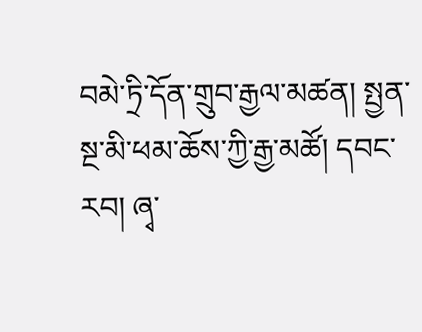བམེ་ཏྲི་དོན་གྲུབ་རྒྱལ་མཚན། སྤྱན་སྔ་མི་ཕམ་ཆོས་ཀྱི་རྒྱ་མཚོ། དབང་རབ། ཞྭ་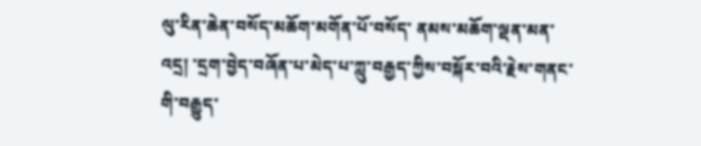ལུ་རིན་ཆེན་བསོད་མཆོག་མགོན་པོ་བསོད་ ནམས་མཆོག་ལྡན་མན་འདྲ། ་དྲག་བྱེད་བཞོན་པ་མེད་པ་ཀླུ་བརྒྱད་ཀྱིས་བསྐོར་བའི་རྗེས་གནང་གི་བརྒྱུད་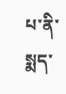པ་ནི་སྨད་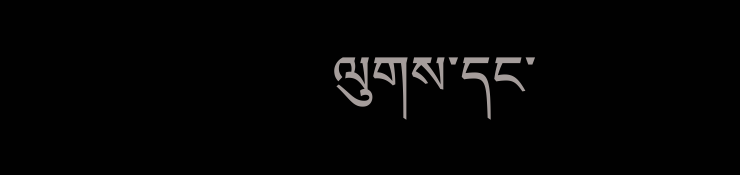ལུགས་དང་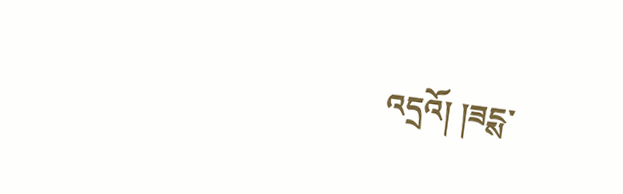འདྲའོ། །ཟངྶ་